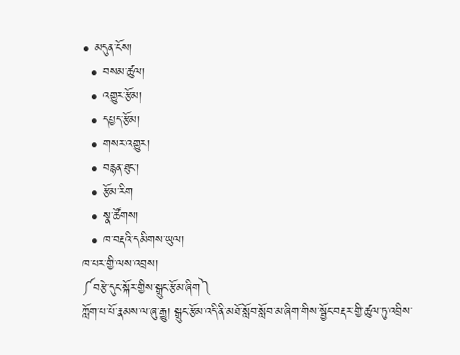• མདུན་ངོས།
  • བསམ་ཚུལ།
  • འགྱུར་རྩོམ།
  • དཔྱད་རྩོམ།
  • གསར་འགྱུར།
  • བརྙན་ཐུང་།
  • རྩོམ་རིག
  • སྣ་ཚོགས།
  • ཁ་བརྡའི་དམིགས་ཡུལ།
ཁ་པར་གྱི་ལས་འབྲས།
༼བརྩེ་དུང་སྐོར་གྱིས་སྒྲུང་རྩོམ་ཞིག༽
ཀློག་པ་པོ་རྣམས་ལ་ཞུ་རྒྱུ། སྒྲུང་རྩོམ་འདི་ནི་མཐོ་སློབ་སློབ་མ་ཞིག་གིས་སྦྱོང་བརྡར་གྱི་ཚུལ་ཏུ་འབྲིས་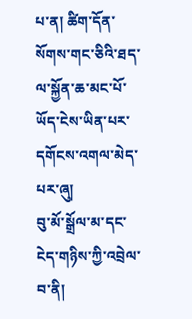པ་ན། ཚིག་དོན་སོགས་གང་ཅིའི་ཐད་ལ་སྐྱོན་ཆ་མང་པོ་ཡོད་ངེས་ཡིན་པར་དགོངས་འགལ་མེད་པར་ཞུ།
བུ་མོ་སྒྲོལ་མ་དང་ངེད་གཉིས་ཀྱི་འབྲེལ་བ་ནི།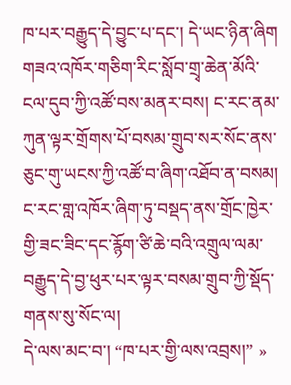ཁ་པར་བརྒྱུད་དེ་བྱུང་པ་དང་། དེ་ཡང་ཉིན་ཞིག གཟའ་འཁོར་གཅིག་རིང་སློབ་གྲྭ་ཆེན་མོའི་ངལ་དུབ་ཀྱི་འཚོ་བས་མནར་བས། ང་རང་ནམ་ཀུན་ལྟར་གྲོགས་པོ་བསམ་གྲུབ་སར་སོང་ནས་ཅུང་གུ་ཡངས་ཀྱི་འཚོ་བ་ཞིག་འཐོབ་ན་བསམ། ང་རང་གླ་འཁོར་ཞིག་ཏུ་བསྡད་ནས་གྲོང་ཁྱེར་གྱི་ཟང་ཟིང་དང་རྙོག་ཙི་ཆེ་བའི་འགྲུལ་ལམ་བརྒྱུད་དེ་བྱ་ཕུར་པར་ལྟར་བསམ་གྲུབ་ཀྱི་སྡོད་གནས་སུ་སོང་ལ།
དེ་ལས་མང་བ་། “ཁ་པར་གྱི་ལས་འབྲས།” »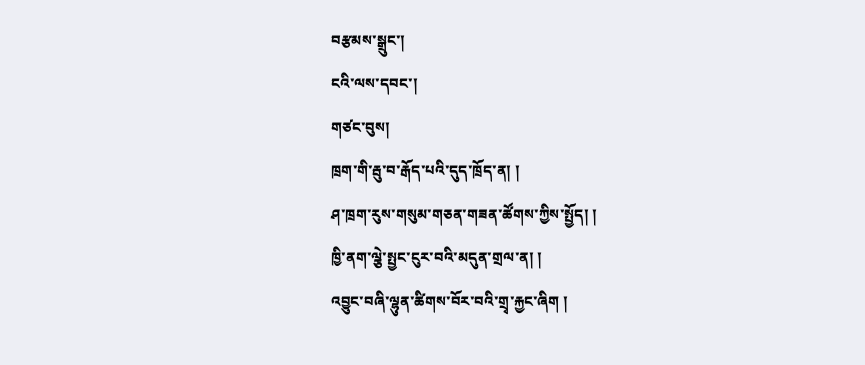བརྩམས་སྒྲུང་།
ངའི་ལས་དབང་།
གཙང་བུས།
ཁྲག་གི་རྦུ་བ་རྒོད་པའི་དུད་ཁྲོད་ན། །
ཤ་ཁྲག་རུས་གསུམ་གཅན་གཟན་ཚོགས་ཀྱིས་སྤྱོད། །
ཁྱི་ནག་ལྕེ་སྤྱང་ངུར་བའི་མདུན་གྲལ་ན། །
འབྱུང་བཞི་ལྷུན་ཚིགས་བོར་བའི་གྲྭ་རྐྱང་ཞིག །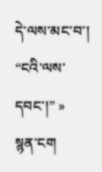དེ་ལས་མང་བ་། “ངའི་ལས་དབང་།” »
སྙན་ངག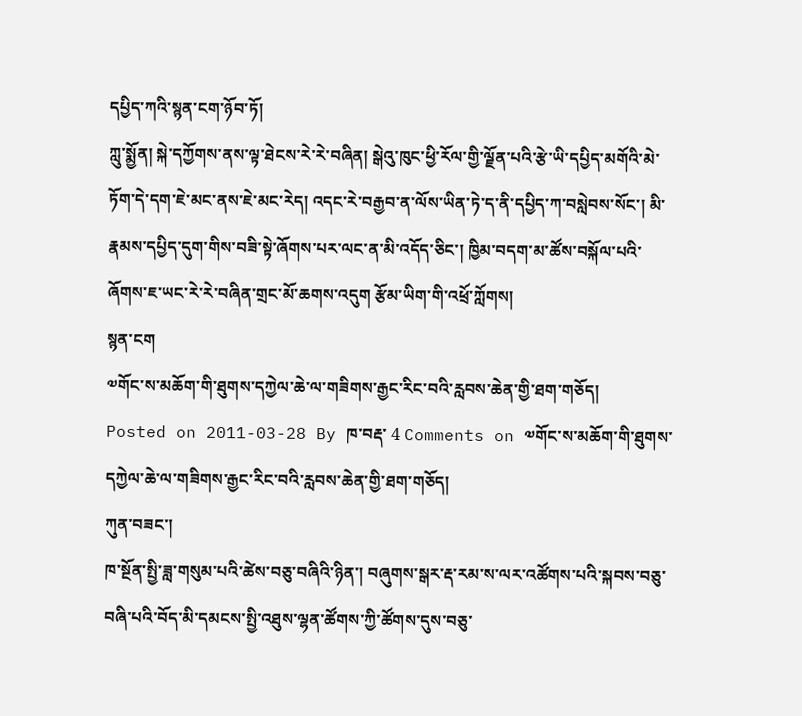དཔྱིད་ཀའི་སྙན་ངག་ཉོབ་ཏོ།
ཀླུ་སྨྱོན། སྐེ་དཀྱོགས་ནས་ལྟ་ཐེངས་རེ་རེ་བཞིན། སྒེའུ་ཁུང་ཕྱི་རོལ་གྱི་ལྗོན་པའི་རྩེ་ཡི་དཔྱིད་མགོའི་མེ་ཏོག་དེ་དག་ཇེ་མང་ནས་ཇེ་མང་རེད། འདང་རེ་བརྒྱབ་ན་ལོས་ཡིན་ཏེ་ད་ནི་དཔྱིད་ཀ་བསླེབས་སོང་། མི་རྣམས་དཔྱིད་དུག་གིས་བཟི་སྟེ་ཞོགས་པར་ལང་ན་མི་འདོད་ཅིང་། ཁྱིམ་བདག་མ་ཚོས་བསྐོལ་པའི་ཞོགས་ཇ་ཡང་རེ་རེ་བཞིན་གྲང་མོ་ཆགས་འདུག རྩོམ་ཡིག་གི་འཕྲོ་ཀློགས།
སྙན་ངག
༧གོང་ས་མཆོག་གི་ཐུགས་དཀྱེལ་ཆེ་ལ་གཟིགས་རྒྱང་རིང་བའི་རླབས་ཆེན་གྱི་ཐག་གཅོད།
Posted on 2011-03-28 By ཁ་བརྡ་ 4 Comments on ༧གོང་ས་མཆོག་གི་ཐུགས་དཀྱེལ་ཆེ་ལ་གཟིགས་རྒྱང་རིང་བའི་རླབས་ཆེན་གྱི་ཐག་གཅོད།
ཀུན་བཟང་།
ཁ་སྔོན་སྤྱི་ཟླ་གསུམ་པའི་ཚེས་བཅུ་བཞིའི་ཉིན་། བཞུགས་སྒར་རྡ་རམ་ས་ལར་འཚོགས་པའི་སྐབས་བཅུ་བཞི་པའི་བོད་མི་དམངས་སྤྱི་འཐུས་ལྷན་ཚོགས་ཀྱི་ཚོགས་དུས་བཅུ་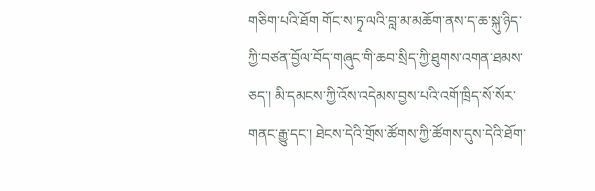གཅིག་པའི་ཐོག གོང་ས་ཏྭ་ལའི་བླ་མ་མཆོག་ནས་ད་ཆ་སྐུ་ཉིད་ཀྱི་བཙན་བྱོལ་བོད་གཞུང་གི་ཆབ་སྲིད་ཀྱི་ཐུགས་འགན་ཐམས་ཅད་། མི་དམངས་ཀྱི་འོས་འདེམས་བྱས་པའི་འགོ་ཁྲིད་སོ་སོར་གནང་རྒྱུ་དང་། ཐེངས་དེའི་གྲོས་ཚོགས་ཀྱི་ཚོགས་དུས་དེའི་ཐོག་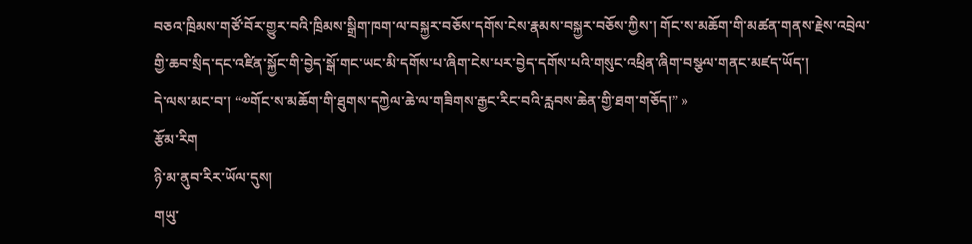བཅའ་ཁྲིམས་གཙོ་བོར་གྱུར་བའི་ཁྲིམས་སྒྲིག་ཁག་ལ་བསྐྱར་བཅོས་དགོས་ངེས་རྣམས་བསྐྱར་བཅོས་ཀྱིས་། གོང་ས་མཆོག་གི་མཚན་གནས་རྗེས་འབྲེལ་གྱི་ཆབ་སྲིད་དང་འཛིན་སྐྱོང་གི་བྱེད་སྒོ་གང་ཡང་མི་དགོས་པ་ཞིག་ངེས་པར་བྱེད་དགོས་པའི་གསུང་འཕྲིན་ཞིག་བསྩལ་གནང་མཛད་ཡོད་།
དེ་ལས་མང་བ་། “༧གོང་ས་མཆོག་གི་ཐུགས་དཀྱེལ་ཆེ་ལ་གཟིགས་རྒྱང་རིང་བའི་རླབས་ཆེན་གྱི་ཐག་གཅོད།” »
རྩོམ་རིག
ཉི་མ་ནུབ་རིར་ཡོལ་དུས།
གཡུ་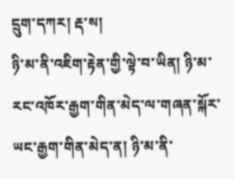དྲུག་དཀར། རྡ་ས།
ཉི་མ་ནི་འཇིག་རྟེན་གྱི་ལྟེ་བ་ཡིན། ཉི་མ་རང་འཁོར་རྒྱག་གིན་མེད་ལ་གཞན་སྐོར་ཡང་རྒྱག་གིན་མེད་ན། ཉི་མ་ནི་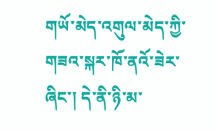གཡོ་མེད་འགུལ་མེད་ཀྱི་གཟའ་སྐར་ཁོ་ནའོ་ཟེར་ཞིང་། དེ་ནི་ཉི་མ་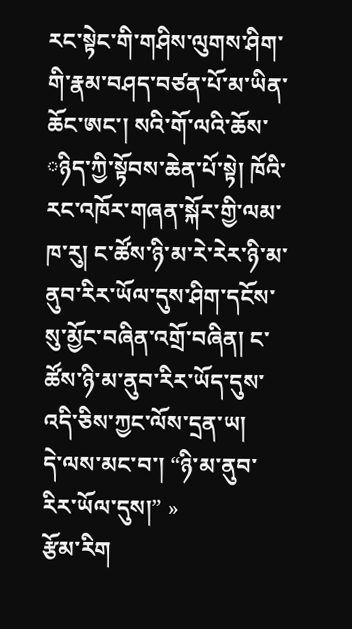རང་སྟེང་གི་གཤིས་ལུགས་ཤིག་གི་རྣམ་བཤད་བཙན་པོ་མ་ཡིན་ཆོང་ཨང་། སའི་གོ་ལའི་ཆོས་◌ཉིད་ཀྱི་སྟོབས་ཆེན་པོ་སྟེ། ཁོའི་རང་འཁོར་གཞན་སྐོར་གྱི་ལམ་ཁ་རུ། ང་ཚོས་ཉི་མ་རེ་རེར་ཉི་མ་ནུབ་རིར་ཡོལ་དུས་ཤིག་དངོས་སུ་མྱོང་བཞིན་འགྲོ་བཞིན། ང་ཚོས་ཉི་མ་ནུབ་རིར་ཡོད་དུས་འདི་ཅིས་ཀྱང་ལོས་དྲན་ཡ།
དེ་ལས་མང་བ་། “ཉི་མ་ནུབ་རིར་ཡོལ་དུས།” »
རྩོམ་རིག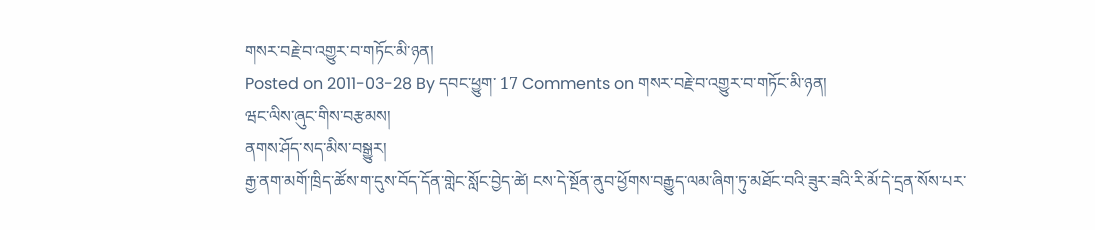གསར་བརྗེ་བ་འགྱུར་བ་གཏོང་མི་ཉན།
Posted on 2011-03-28 By དབང་ཕྱུག་ 17 Comments on གསར་བརྗེ་བ་འགྱུར་བ་གཏོང་མི་ཉན།
ཝང་ལིས་ཞུང་གིས་བརྩམས།
ནགས་ཤོད་སད་མིས་བསྒྱུར།
རྒྱ་ནག་མགོ་ཁྲིད་ཚོས་ག་དུས་བོད་དོན་གླེང་སློང་བྱེད་ཚེ། ངས་དེ་སྔོན་ནུབ་ཕྱོགས་བརྒྱུད་ལམ་ཞིག་ཏུ་མཐོང་བའི་ཟུར་ཟའི་རི་མོ་དེ་དྲན་སོས་པར་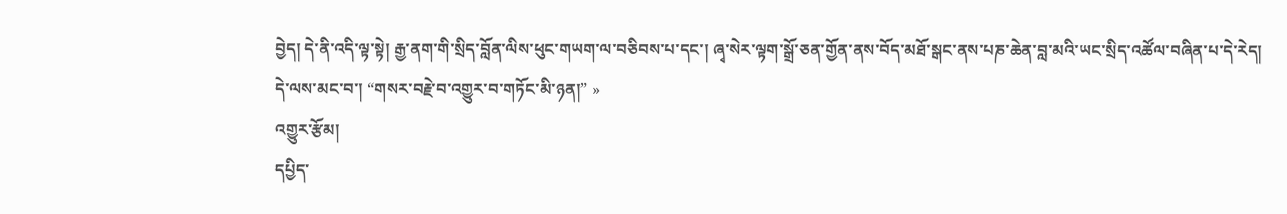བྱེད། དེ་ནི་འདི་ལྟ་སྟེ། རྒྱ་ནག་གི་སྲིད་བློན་ལིས་ཕུང་གཡག་ལ་བཅིབས་པ་དང་། ཞྭ་སེར་ལྟག་སྒྲོ་ཅན་གྱོན་ནས་བོད་མཐོ་སྒང་ནས་པཎ་ཆེན་བླ་མའི་ཡང་སྲིད་འཚོལ་བཞིན་པ་དེ་རེད།
དེ་ལས་མང་བ་། “གསར་བརྗེ་བ་འགྱུར་བ་གཏོང་མི་ཉན།” »
འགྱུར་རྩོམ།
དཔྱིད་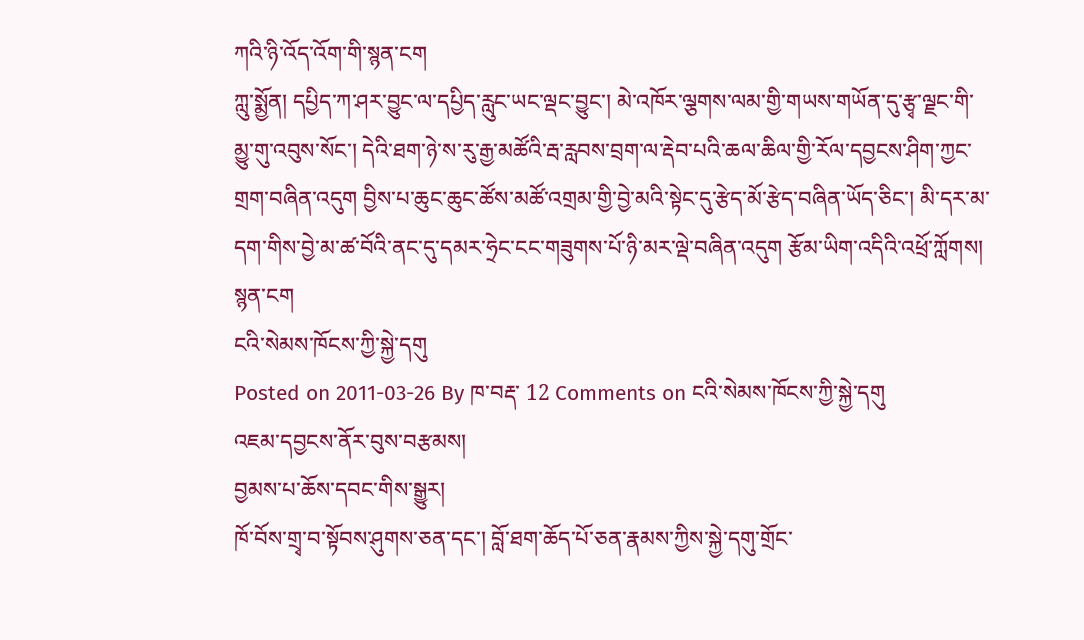ཀའི་ཉི་འོད་འོག་གི་སྙན་ངག
ཀླུ་སྨྱོན། དཔྱིད་ཀ་ཤར་བྱུང་ལ་དཔྱིད་རླུང་ཡང་ལྡང་བྱུང་། མེ་འཁོར་ལྕགས་ལམ་གྱི་གཡས་གཡོན་དུ་རྩྭ་ལྗང་གི་མྱུ་གུ་འབུས་སོང་། དེའི་ཐག་ཉེ་ས་རུ་རྒྱ་མཚོའི་རྦ་རླབས་བྲག་ལ་རྡེབ་པའི་ཆལ་ཆིལ་གྱི་རོལ་དབྱངས་ཤིག་ཀྱང་གྲག་བཞིན་འདུག བྱིས་པ་ཆུང་ཆུང་ཚོས་མཚོ་འགྲམ་གྱི་བྱེ་མའི་སྟེང་དུ་རྩེད་མོ་རྩེད་བཞིན་ཡོད་ཅིང་། མི་དར་མ་དག་གིས་བྱེ་མ་ཚ་བོའི་ནང་དུ་དམར་ཧྲེང་ངང་གཟུགས་པོ་ཉི་མར་ལྡེ་བཞིན་འདུག རྩོམ་ཡིག་འདིའི་འཕྲོ་ཀློགས།
སྙན་ངག
ངའི་སེམས་ཁོངས་ཀྱི་སྐྱེ་དགུ
Posted on 2011-03-26 By ཁ་བརྡ་ 12 Comments on ངའི་སེམས་ཁོངས་ཀྱི་སྐྱེ་དགུ
འཇམ་དབྱངས་ནོར་བུས་བརྩམས།
བྱམས་པ་ཆོས་དབང་གིས་སྒྱུར།
ཁོ་བོས་གྲྭ་བ་སྟོབས་ཤུགས་ཅན་དང་། བློ་ཐག་ཆོད་པོ་ཅན་རྣམས་ཀྱིས་སྐྱེ་དགུ་གྲོང་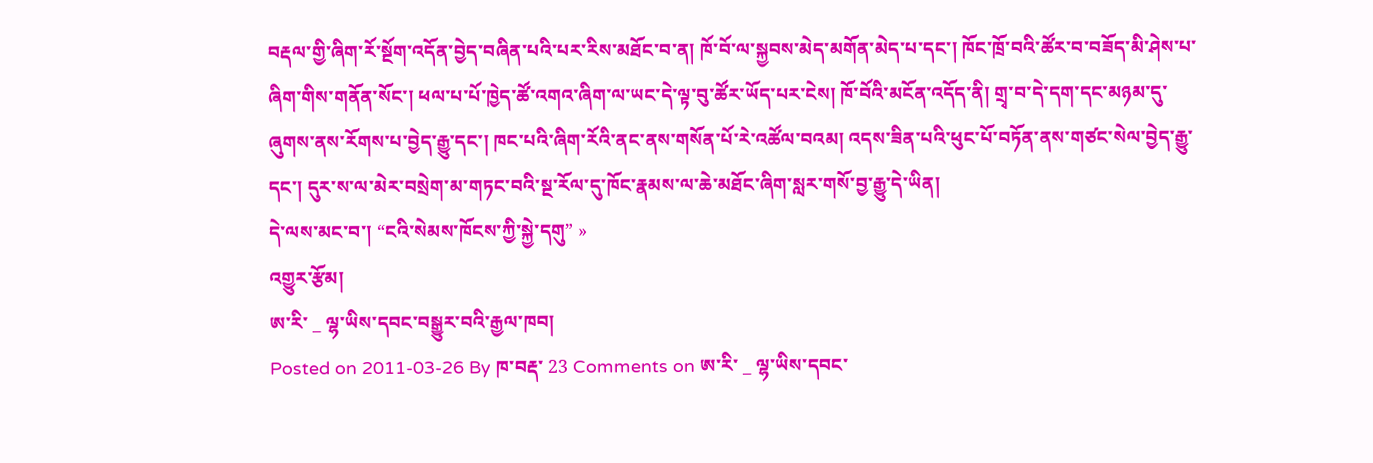བརྡལ་གྱི་ཞིག་རོ་སྔོག་འདོན་བྱེད་བཞིན་པའི་པར་རིས་མཐོང་བ་ན། ཁོ་བོ་ལ་སྐྱབས་མེད་མགོན་མེད་པ་དང་། ཁོང་ཁྲོ་བའི་ཚོར་བ་བཟོད་མི་ཤེས་པ་ཞིག་གིས་གནོན་སོང་། ཕལ་པ་པོ་ཁྱེད་ཚོ་འགའ་ཞིག་ལ་ཡང་དེ་ལྟ་བུ་ཚོར་ཡོད་པར་ངེས། ཁོ་བོའི་མངོན་འདོད་ནི། གྲྭ་བ་དེ་དག་དང་མཉམ་དུ་ཞུགས་ནས་རོགས་པ་བྱེད་རྒྱུ་དང་། ཁང་པའི་ཞིག་རོའི་ནང་ནས་གསོན་པོ་རེ་འཚོལ་བའམ། འདས་ཟིན་པའི་ཕུང་པོ་བཏོན་ནས་གཙང་སེལ་བྱེད་རྒྱུ་དང་། དུར་ས་ལ་མེར་བསྲེག་མ་གཏང་བའི་སྔ་རོལ་དུ་ཁོང་རྣམས་ལ་ཆེ་མཐོང་ཞིག་སླར་གསོ་བྱ་རྒྱུ་དེ་ཡིན།
དེ་ལས་མང་བ་། “ངའི་སེམས་ཁོངས་ཀྱི་སྐྱེ་དགུ” »
འགྱུར་རྩོམ།
ཨ་རི་ _ ལྷ་ཡིས་དབང་བསྒྱུར་བའི་རྒྱལ་ཁབ།
Posted on 2011-03-26 By ཁ་བརྡ་ 23 Comments on ཨ་རི་ _ ལྷ་ཡིས་དབང་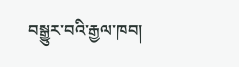བསྒྱུར་བའི་རྒྱལ་ཁབ།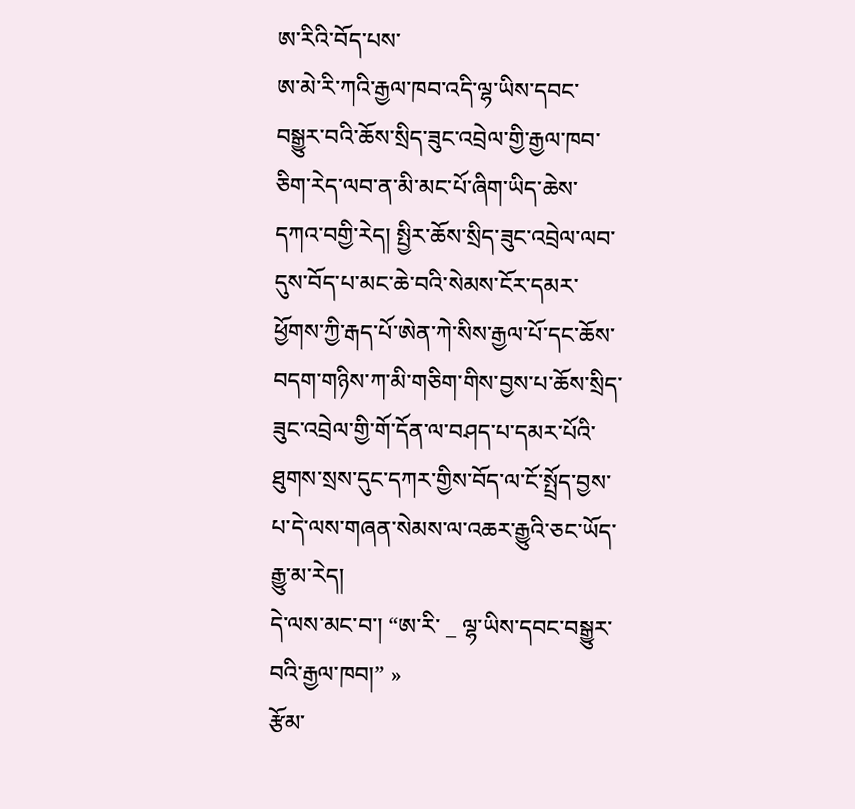ཨ་རིའི་བོད་པས་
ཨ་མེ་རི་ཀའི་རྒྱལ་ཁབ་འདི་ལྷ་ཡིས་དབང་བསྒྱུར་བའི་ཆོས་སྲིད་ཟུང་འབྲེལ་གྱི་རྒྱལ་ཁབ་ཅིག་རེད་ལབ་ན་མི་མང་པོ་ཞིག་ཡིད་ཆེས་དཀའ་བགྱི་རེད། སྤྱིར་ཆོས་སྲིད་ཟུང་འབྲེལ་ལབ་དུས་བོད་པ་མང་ཆེ་བའི་སེམས་ངོར་དམར་ཕྱོགས་ཀྱི་རྒད་པོ་ཨེན་ཀེ་སིས་རྒྱལ་པོ་དང་ཆོས་བདག་གཉིས་ཀ་མི་གཅིག་གིས་བྱས་པ་ཆོས་སྲིད་ཟུང་འབྲེལ་གྱི་གོ་དོན་ལ་བཤད་པ་དམར་པོའི་ཐུགས་སྲས་དུང་དཀར་གྱིས་བོད་ལ་ངོ་སྤྲོད་བྱས་པ་དེ་ལས་གཞན་སེམས་ལ་འཆར་རྒྱུའི་ཅང་ཡོད་རྒྱུ་མ་རེད།
དེ་ལས་མང་བ་། “ཨ་རི་ _ ལྷ་ཡིས་དབང་བསྒྱུར་བའི་རྒྱལ་ཁབ།” »
རྩོམ་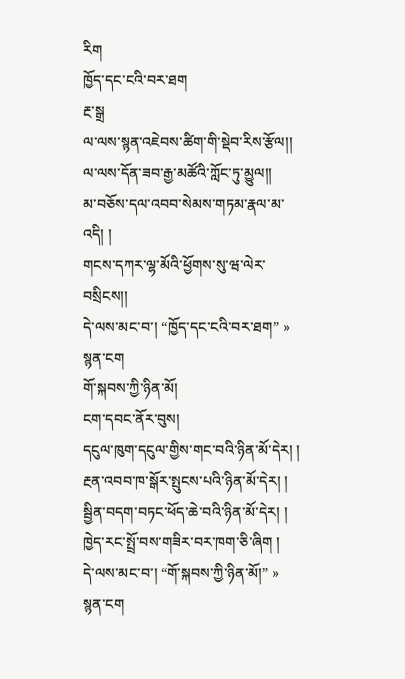རིག
ཁྱོད་དང་ངའི་བར་ཐག
རྔ་སྒྲ
ལ་ལས་སྙན་འཇེབས་ཚིག་གི་སྡེབ་རིས་རྩོལ།།
ལ་ལས་དོན་ཟབ་རྒྱ་མཚོའི་ཀློང་ཏུ་མྱུལ།།
མ་བཅོས་དལ་འབབ་སེམས་གཏམ་རྣལ་མ་འདི། །
གངས་དཀར་ལྷ་མོའི་ཕྱོགས་སུ་ཝ་ལེར་བསྲིངས།།
དེ་ལས་མང་བ་། “ཁྱོད་དང་ངའི་བར་ཐག” »
སྙན་ངག
གོ་སྐབས་ཀྱི་ཉིན་མོ།
ངག་དབང་ནོར་བུས།
དངུལ་ཁུག་དངུལ་གྱིས་གང་བའི་ཉིན་མོ་དེར། །
རྔན་འབབ་ཁ་སྒོར་སྤུངས་པའི་ཉིན་མོ་དེར། །
སྦྱིན་བདག་བཏང་ཕོད་ཆེ་བའི་ཉིན་མོ་དེར། །
ཁྱེད་རང་སྤྲོ་བས་གཟིར་བར་ཁག་ཅི་ཞིག །
དེ་ལས་མང་བ་། “གོ་སྐབས་ཀྱི་ཉིན་མོ།” »
སྙན་ངག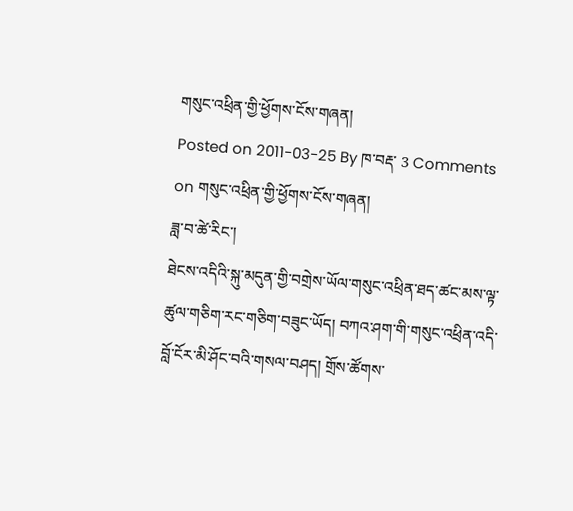གསུང་འཕྲིན་གྱི་ཕྱོགས་ངོས་གཞན།
Posted on 2011-03-25 By ཁ་བརྡ་ 3 Comments on གསུང་འཕྲིན་གྱི་ཕྱོགས་ངོས་གཞན།
ཟླ་བ་ཚེ་རིང་།
ཐེངས་འདིའི་སྐུ་མདུན་གྱི་བགྲེས་ཡོལ་གསུང་འཕྲིན་ཐད་ཚང་མས་ལྟ་ཚུལ་གཅིག་རང་གཅིག་བཟུང་ཡོད། བཀའ་ཤག་གི་གསུང་འཕྲིན་འདི་བློ་ངོར་མི་ཤོང་བའི་གསལ་བཤད། གྲོས་ཚོགས་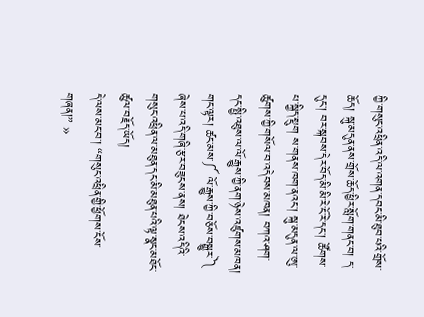ཀྱི་གསུང་འཕྲིན་འདི་ལ་འགན་དབང་མི་ཐུབ་པའི་གྲོས་ཆོད། སྐུ་མདུན་ནས་གྲོས་ཆོད་ཕྱིར་སློག་གནང་བ། ད་དུང་། བར་སྐབས་དེར་བོད་མི་མི་རེ་ངོ་རེ་དང་། ཚོགས་པ་སྐྱིད་སྡུག ས་གནས་ཁག་ནའང་། སྐུ་མདུན་ལ་ཨུ་ཚུགས་ཀྱི་གསོལ་བ་འདེབས་མཁན། བཀའ་ཤག་དང་སྤྱི་འཐུས་ལ་ལོ་རྒྱུས་ཀྱི་ནག་ཉེས་འཛུགས་མཁན། གང་ལྟར། ཚང་མས་༼ ལོ་རྒྱུས་ཀྱི་བཅོས་བསྒྱུར་༽ ཞེས་པ་འདི་གཞི་རྩར་བཟུངས་ནས། ཐེངས་འདིའི་གསུང་འཕྲིན་ལ་མཐུན་དང་མི་མཐུན་པའི་ལྟ་སྣང་མཐོང་ཚུལ་བརྗོད་ཡོད།
དེ་ལས་མང་བ་། “གསུང་འཕྲིན་གྱི་ཕྱོགས་ངོས་གཞན།” »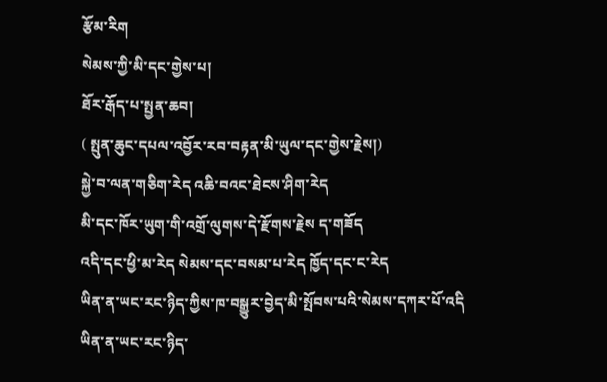རྩོམ་རིག
སེམས་ཀྱི་མི་དང་གྱེས་པ།
ཐོར་རྒོད་པ་སྤྱན་ཆབ།
( སྤུན་ཆུང་དཔལ་འབྱོར་རབ་བརྟན་མི་ཡུལ་དང་གྱེས་རྗེས།)
སྐྱེ་བ་ལན་གཅིག་རེད འཆི་བའང་ཐེངས་ཤིག་རེད
མི་དང་ཁོར་ཡུག་གི་འགྲོ་ལུགས་དེ་རྫོགས་རྗེས ད་གཟོད
འདི་དང་ཕྱི་མ་རེད སེམས་དང་བསམ་པ་རེད ཁྱོད་དང་ང་རེད
ཡིན་ན་ཡང་རང་ཉིད་ཀྱིས་ཁ་བསྒྱུར་བྱེད་མི་སྤོབས་པའི་སེམས་དཀར་པོ་འདི
ཡིན་ན་ཡང་རང་ཉིད་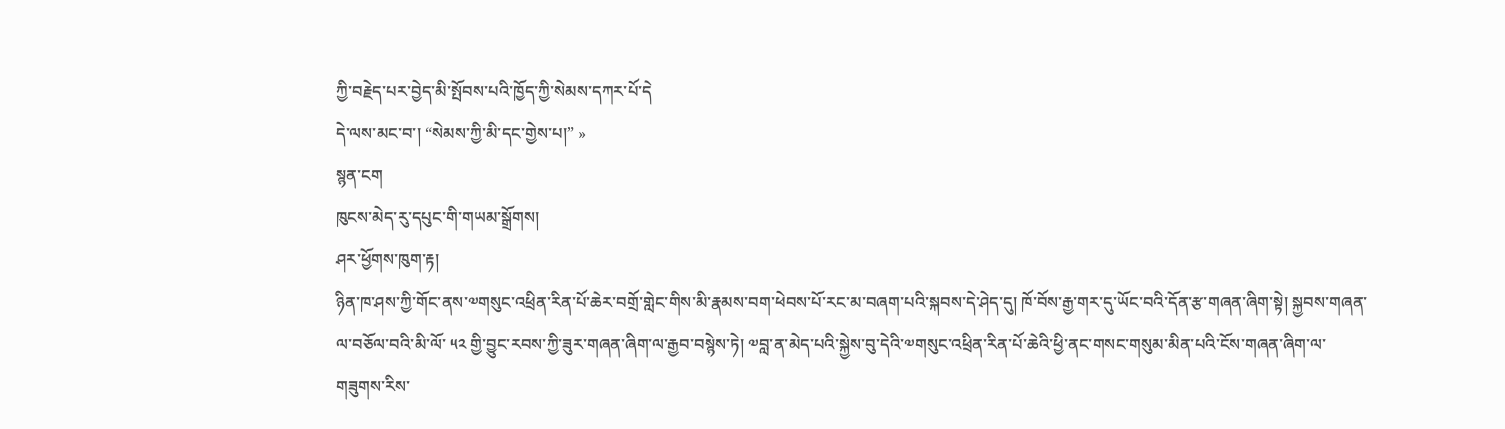ཀྱི་བརྗེད་པར་བྱེད་མི་སྤོབས་པའི་ཁྱོད་ཀྱི་སེམས་དཀར་པོ་དེ
དེ་ལས་མང་བ་། “སེམས་ཀྱི་མི་དང་གྱེས་པ།” »
སྙན་ངག
ཁུངས་མེད་རུ་དཔུང་གི་གཡམ་སྒྲོགས།
ཤར་ཕྱོགས་ཁུག་རྟ།
ཉིན་ཁ་ཤས་ཀྱི་གོང་ནས་༧གསུང་འཕྲིན་རིན་པོ་ཆེར་བགྲོ་གླེང་གིས་མི་རྣམས་བག་ཕེབས་པོ་རང་མ་བཞག་པའི་སྐབས་དེ་ཤེད་དུ། ཁོ་བོས་རྒྱ་གར་དུ་ཡོང་བའི་དོན་རྩ་གཞན་ཞིག་སྟེ། སྐྱབས་གཞན་ལ་བཅོལ་བའི་མི་ལོ་ ༥༢ གྱི་བྱུང་རབས་ཀྱི་ཟུར་གཞན་ཞིག་ལ་རྒྱབ་བསྙེས་ཏེ། ༧བླ་ན་མེད་པའི་སྐྱེས་བུ་དེའི་༧གསུང་འཕྲིན་རིན་པོ་ཆེའི་ཕྱི་ནང་གསང་གསུམ་མིན་པའི་ངོས་གཞན་ཞིག་ལ་གཟུགས་རིས་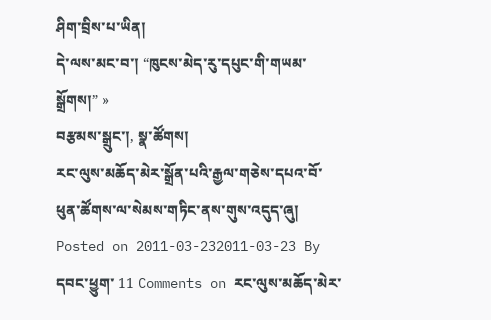ཤིག་བྲིས་པ་ཡིན།
དེ་ལས་མང་བ་། “ཁུངས་མེད་རུ་དཔུང་གི་གཡམ་སྒྲོགས།” »
བརྩམས་སྒྲུང་།, སྣ་ཚོགས།
རང་ལུས་མཆོད་མེར་སྒྲོན་པའི་རྒྱལ་གཅེས་དཔའ་བོ་ཕུན་ཚོགས་ལ་སེམས་གཏིང་ནས་གུས་འདུད་ཞུ།
Posted on 2011-03-232011-03-23 By དབང་ཕྱུག་ 11 Comments on རང་ལུས་མཆོད་མེར་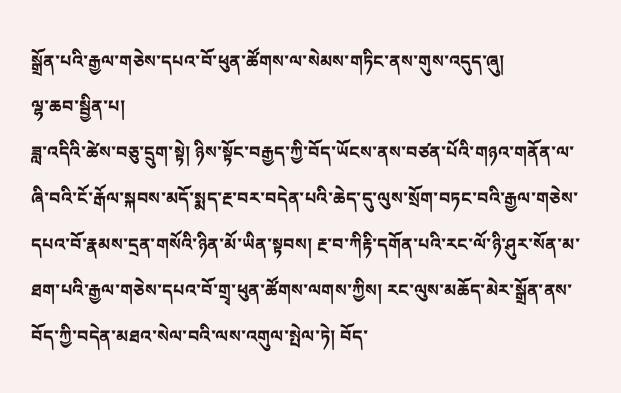སྒྲོན་པའི་རྒྱལ་གཅེས་དཔའ་བོ་ཕུན་ཚོགས་ལ་སེམས་གཏིང་ནས་གུས་འདུད་ཞུ།
ལྷ་ཆབ་སྦྱིན་པ།
ཟླ་འདིའི་ཚེས་བཅུ་དྲུག་སྟེ། ཉིས་སྟོང་བརྒྱད་ཀྱི་བོད་ཡོངས་ནས་བཙན་པོའི་གཉའ་གནོན་ལ་ཞི་བའི་ངོ་རྒོལ་སྐབས་མདོ་སྨད་རྔ་བར་བདེན་པའི་ཆེད་དུ་ལུས་སྲོག་བཏང་བའི་རྒྱལ་གཅེས་དཔའ་བོ་རྣམས་དྲན་གསོའི་ཉིན་མོ་ཡིན་སྟབས། རྔ་བ་ཀིརྟི་དགོན་པའི་རང་ལོ་ཉི་ཤུར་སོན་མ་ཐག་པའི་རྒྱལ་གཅེས་དཔའ་བོ་གྲྭ་ཕུན་ཚོགས་ལགས་ཀྱིས། རང་ལུས་མཆོད་མེར་སྒྲོན་ནས་བོད་ཀྱི་བདེན་མཐའ་སེལ་བའི་ལས་འགུལ་སྤེལ་ཏེ། བོད་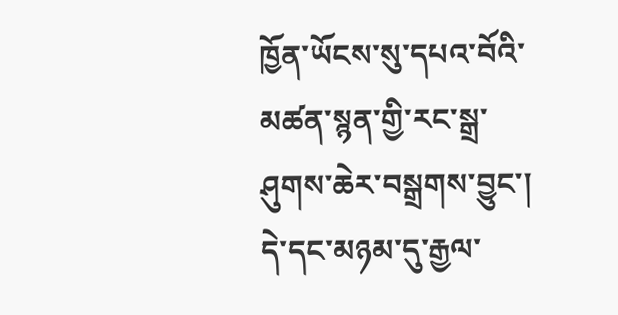ཁྱོན་ཡོངས་སུ་དཔའ་བོའི་མཚན་སྙན་གྱི་རང་སྒྲ་ཤུགས་ཆེར་བསྒྲགས་བྱུང་། དེ་དང་མཉམ་དུ་རྒྱལ་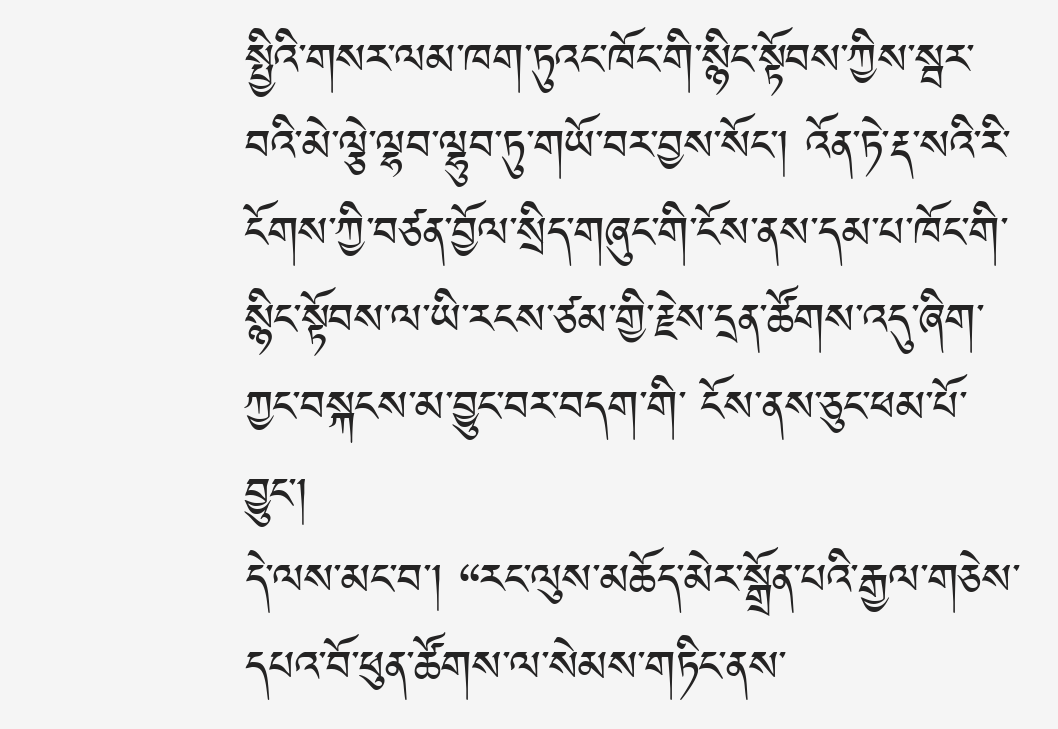སྤྱིའི་གསར་ལམ་ཁག་ཏུའང་ཁོང་གི་སྙིང་སྟོབས་ཀྱིས་སྦར་བའི་མེ་ལྕེ་ལྷབ་ལྷུབ་ཏུ་གཡོ་བར་བྱས་སོང་། འོན་ཏེ་རྡ་སའི་རི་ངོགས་ཀྱི་བཙན་བྱོལ་སྲིད་གཞུང་གི་ངོས་ནས་དམ་པ་ཁོང་གི་སྙིང་སྟོབས་ལ་ཡི་རངས་ཙམ་གྱི་རྗེས་དྲན་ཚོགས་འདུ་ཞིག་ཀྱང་བསྐངས་མ་བྱུང་བར་བདག་གི་ ངོས་ནས་ཅུང་ཕམ་པོ་བྱུང་།
དེ་ལས་མང་བ་། “རང་ལུས་མཆོད་མེར་སྒྲོན་པའི་རྒྱལ་གཅེས་དཔའ་བོ་ཕུན་ཚོགས་ལ་སེམས་གཏིང་ནས་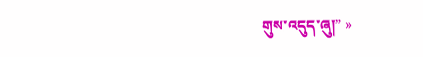གུས་འདུད་ཞུ།” »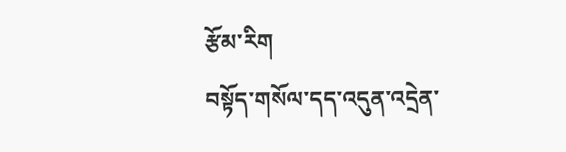རྩོམ་རིག
བསྟོད་གསོལ་དད་འདུན་འདྲེན་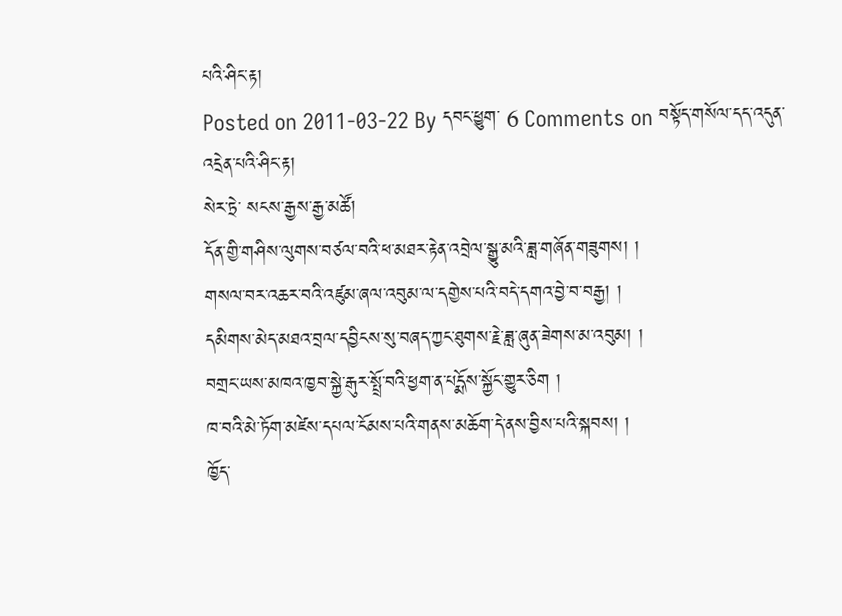པའི་ཤིང་རྟ།
Posted on 2011-03-22 By དབང་ཕྱུག་ 6 Comments on བསྟོད་གསོལ་དད་འདུན་འདྲེན་པའི་ཤིང་རྟ།
སེར་ཏྲེ་ སངས་རྒྱས་རྒྱ་མཚོ།
དོན་གྱི་གཤིས་ལུགས་བཙལ་བའི་ཕ་མཐར་རྟེན་འབྲེལ་སྒྱུ་མའི་ཟླ་གཞོན་གཟུགས། །
གསལ་བར་འཆར་བའི་འཛུམ་ཞལ་འབུམ་ལ་དགྱེས་པའི་བདེ་དགའ་བྱེ་བ་བརྒྱ། །
དམིགས་མེད་མཐའ་བྲལ་དབྱིངས་སུ་བཞད་ཀྱང་ཐུགས་རྗེ་ཟླ་ཞུན་ཟེགས་མ་འབུམ། །
བགྲང་ཡས་མཁའ་ཁྱབ་སྐྱེ་རྒུར་སྤྲོ་བའི་ཕྱག་ན་པདྨོས་སྐྱོང་གྱུར་ཅིག །
ཁ་བའི་མེ་ཏོག་མཛེས་དཔལ་ངོམས་པའི་གནས་མཆོག་དེ་ནས་བྱིས་པའི་སྐབས། །
ཁྱོད་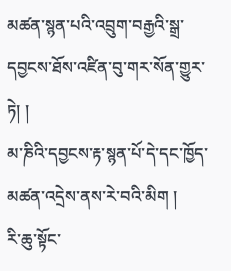མཚན་སྙན་པའི་འབྲུག་བརྒྱའི་སྒྲ་དབྱངས་ཐོས་འཛིན་བུ་གར་སོན་གྱུར་ཏེ། །
མ་ཎིའི་དབྱངས་རྟ་སྙན་པོ་དེ་དང་ཁྱོད་མཚན་འདྲེས་ནས་རེ་བའི་མིག །
རི་ཆུ་སྟོང་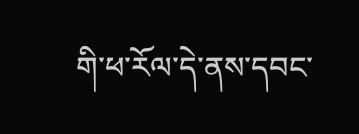གི་ཕ་རོལ་དེ་ནས་དབང་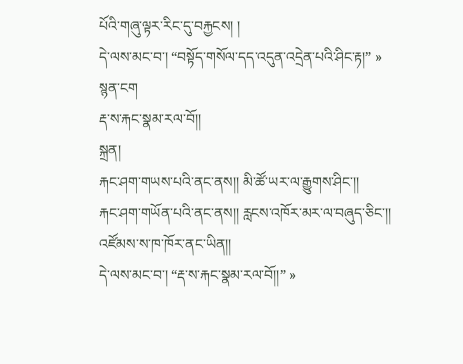པོའི་གཞུ་ལྟར་རིང་དུ་བརྐྱངས། །
དེ་ལས་མང་བ་། “བསྟོད་གསོལ་དད་འདུན་འདྲེན་པའི་ཤིང་རྟ།” »
སྙན་ངག
རྡ་ས་རྐང་སྣམ་རལ་བོ།།
སྐྲན།
རྐང་ཤག་གཡས་པའི་ནང་ནས།། མི་ཚོ་ཡར་ལ་རྒྱུགས་ཤིང་།།
རྐང་ཤག་གཡོན་པའི་ནང་ནས།། རླངས་འཁོར་མར་ལ་བཞུད་ཅིང་།།
འཛོམས་ས་ཁ་ཁོར་ནང་ཡིན།།
དེ་ལས་མང་བ་། “རྡ་ས་རྐང་སྣམ་རལ་བོ།།” »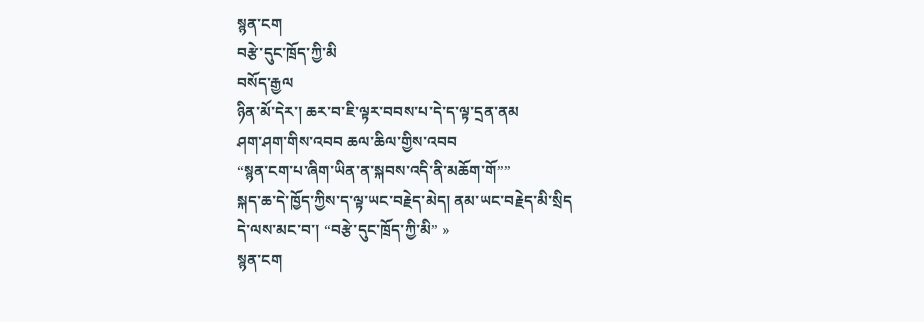སྙན་ངག
བརྩེ་དུང་ཁྲོད་ཀྱི་མི
བསོད་རྒྱལ
ཉིན་མོ་དེར་། ཆར་བ་ཇི་ལྟར་བབས་པ་དེ་ད་ལྟ་དྲན་ནམ
ཤག་ཤག་གིས་འབབ ཆལ་ཆིལ་གྱིས་འབབ
“སྙན་ངག་པ་ཞིག་ཡིན་ན་སྐབས་འདི་ནི་མཆོག་གོ””
སྐད་ཆ་དེ་ཁྱོད་ཀྱིས་ད་ལྟ་ཡང་བརྗེད་མེད། ནམ་ཡང་བརྗེད་མི་སྲིད
དེ་ལས་མང་བ་། “བརྩེ་དུང་ཁྲོད་ཀྱི་མི” »
སྙན་ངག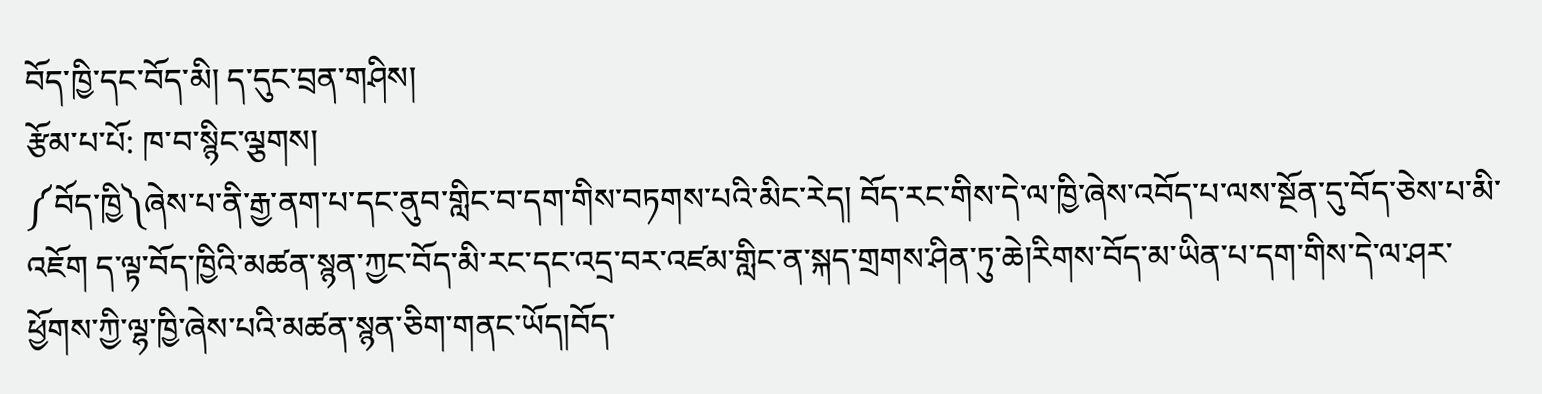བོད་ཁྱི་དང་བོད་མི། ད་དུང་བྲན་གཤིས།
རྩོམ་པ་པོ: ཁ་བ་སྙིང་ལྕགས།
༼བོད་ཁྱི༽ཞེས་པ་ནི་རྒྱ་ནག་པ་དང་ནུབ་གླིང་བ་དག་གིས་བཏགས་པའི་མིང་རེད། བོད་རང་གིས་དེ་ལ་ཁྱི་ཞེས་འབོད་པ་ལས་སྔོན་དུ་བོད་ཅེས་པ་མི་འཇོག ད་ལྟ་བོད་ཁྱིའི་མཚན་སྙན་ཀྱང་བོད་མི་རང་དང་འདྲ་བར་འཛམ་གླིང་ན་སྐད་གྲགས་ཤིན་ཏུ་ཆེ།རིགས་བོད་མ་ཡིན་པ་དག་གིས་དེ་ལ་ཤར་ཕྱོགས་ཀྱི་ལྷ་ཁྱི་ཞེས་པའི་མཚན་སྙན་ཅིག་གནང་ཡོད།བོད་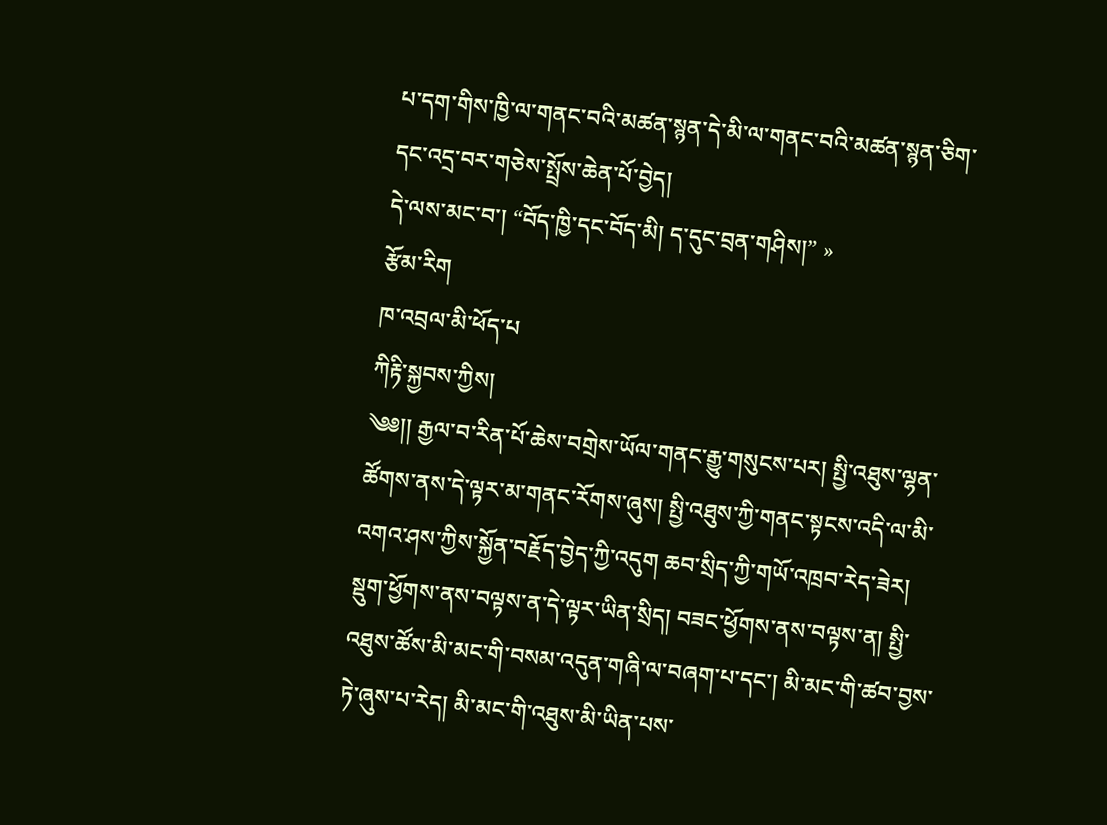པ་དག་གིས་ཁྱི་ལ་གནང་བའི་མཚན་སྙན་དེ་མི་ལ་གནང་བའི་མཚན་སྙན་ཅིག་དང་འདྲ་བར་གཅེས་སྤྲོས་ཆེན་པོ་བྱེད།
དེ་ལས་མང་བ་། “བོད་ཁྱི་དང་བོད་མི། ད་དུང་བྲན་གཤིས།” »
རྩོམ་རིག
ཁ་འབྲལ་མི་ཕོད་པ
ཀིརྟི་སྐྱབས་ཀྱིས།
༄༅།། རྒྱལ་བ་རིན་པོ་ཆེས་བགྲེས་ཡོལ་གནང་རྒྱུ་གསུངས་པར། སྤྱི་འཐུས་ལྷན་ཚོགས་ནས་དེ་ལྟར་མ་གནང་རོགས་ཞུས། སྤྱི་འཐུས་ཀྱི་གནང་སྟངས་འདི་ལ་མི་འགའ་ཤས་ཀྱིས་སྐྱོན་བརྗོད་བྱེད་ཀྱི་འདུག ཆབ་སྲིད་ཀྱི་གཡོ་འཁྲབ་རེད་ཟེར། སྡུག་ཕྱོགས་ནས་བལྟས་ན་དེ་ལྟར་ཡིན་སྲིད། བཟང་ཕྱོགས་ནས་བལྟས་ན། སྤྱི་འཐུས་ཚོས་མི་མང་གི་བསམ་འདུན་གཞི་ལ་བཞག་པ་དང་། མི་མང་གི་ཚབ་བྱས་ཏེ་ཞུས་པ་རེད། མི་མང་གི་འཐུས་མི་ཡིན་པས་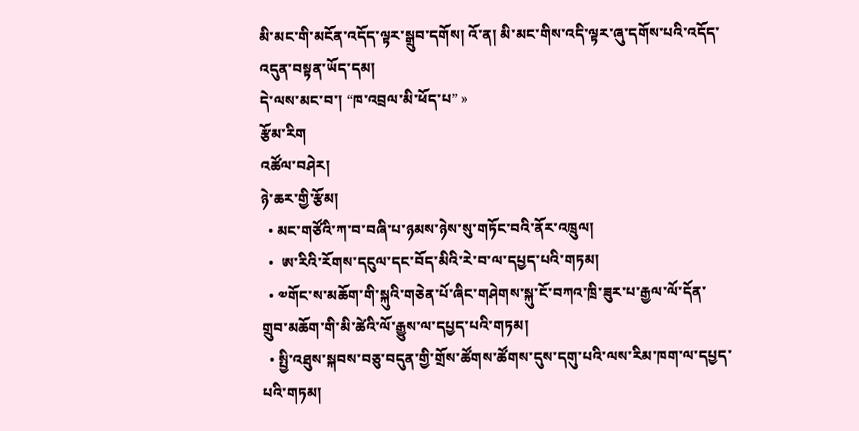མི་མང་གི་མངོན་འདོད་ལྟར་སྒྲུབ་དགོས། འོ་ན། མི་མང་གིས་འདི་ལྟར་ཞུ་དགོས་པའི་འདོད་འདུན་བསྟན་ཡོད་དམ།
དེ་ལས་མང་བ་། “ཁ་འབྲལ་མི་ཕོད་པ” »
རྩོམ་རིག
འཚོལ་བཤེར།
ཉེ་ཆར་གྱི་རྩོམ།
  • མང་གཙོའི་ཀ་བ་བཞི་པ་ཉམས་ཉེས་སུ་གཏོང་བའི་ནོར་འཁྲུལ།
  •  ཨ་རིའི་རོགས་དངུལ་དང་བོད་མིའི་རེ་བ་ལ་དཔྱད་པའི་གཏམ།
  • ༧གོང་ས་མཆོག་གི་སྐུའི་གཅེན་པོ་ཞིང་གཤེགས་སྐུ་ངོ་བཀའ་ཁྲི་ཟུར་པ་རྒྱལ་ལོ་དོན་གྲུབ་མཆོག་གི་མི་ཚེའི་ལོ་རྒྱུས་ལ་དཔྱད་པའི་གཏམ།
  • སྤྱི་འཐུས་སྐབས་བཅུ་བདུན་གྱི་གྲོས་ཚོགས་ཚོགས་དུས་དགུ་པའི་ལས་རིམ་ཁག་ལ་དཔྱད་པའི་གཏམ།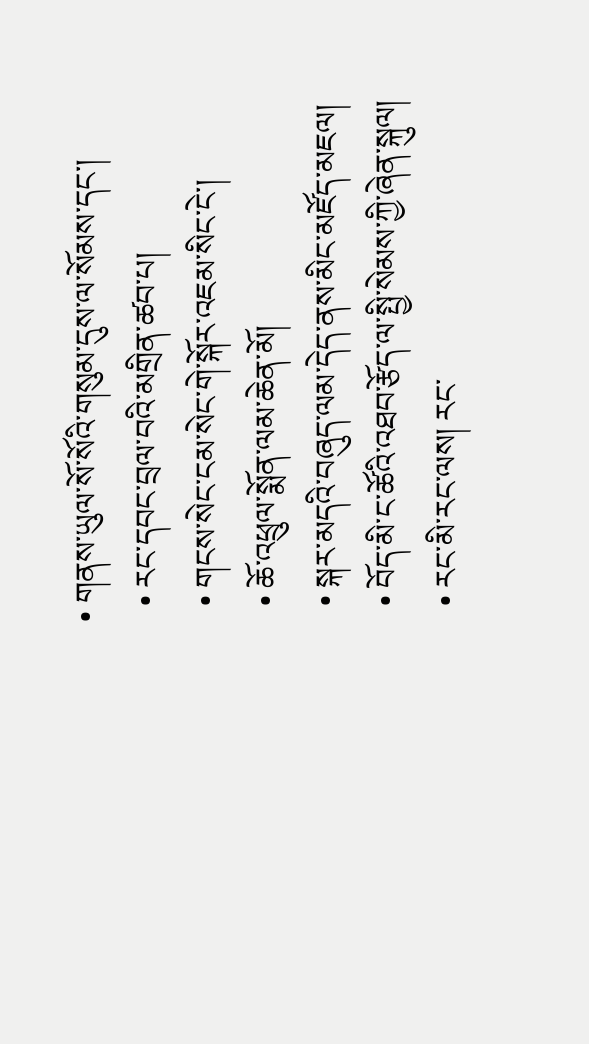• གནས་ཡུལ་སོ་སོའི་གསུམ་དུས་ལ་སོམས་དང་།
  • རང་དབང་བྲལ་བའི་མགྲིན་ཚབ་པ།
  • གངས་སེང་ངམ་སེང་གེ་སྐོར་འཇམ་སིང་ངེ་།
  • ཆོ་འཕྲུལ་སྨོན་ལམ་ཆེན་མོ།
  • སྐར་མདའི་བཞུད་ལམ་དེད་ནས་མིང་མཛོད་མཇལ།
  • བོད་མི་ང་ཚོའི་འཐབ་རྩོད་ལ་སྤྱི་སེམས་ཀྱི་ཞེན་སྐུལ།
  • རང་མི་རང་ལས། རང་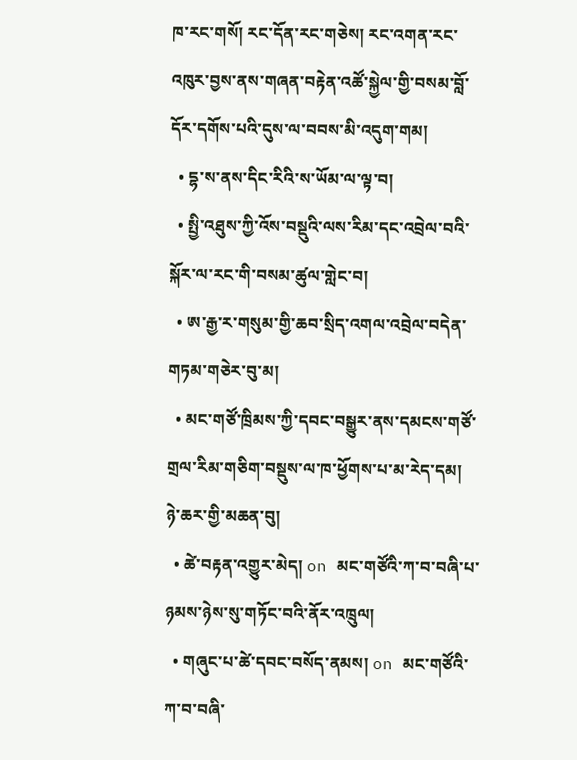ཁ་རང་གསོ། རང་དོན་རང་གཅེས། རང་འགན་རང་འཁུར་བྱས་ནས་གཞན་བརྟེན་འཚོ་སྐྱེལ་གྱི་བསམ་བློ་དོར་དགོས་པའི་དུས་ལ་བབས་མི་འདུག་གམ།
  • དྷ་ས་ནས་དིང་རིའི་ས་ཡོམ་ལ་ལྟ་བ།
  • སྤྱི་འཐུས་ཀྱི་འོས་བསྡུའི་ལས་རིམ་དང་འབྲེལ་བའི་སྐོར་ལ་རང་གི་བསམ་ཚུལ་གླེང་བ།
  • ཨ་རྒྱ་ར་གསུམ་གྱི་ཆབ་སྲིད་འགལ་འབྲེལ་བདེན་གཏམ་གཅེར་བུ་མ།
  • མང་གཙོ་ཁྲིམས་ཀྱི་དབང་བསྒྱུར་ནས་དམངས་གཙོ་གྲལ་རིམ་གཅིག་བསྡུས་ལ་ཁ་ཕྱོགས་པ་མ་རེད་དམ།
ཉེ་ཆར་གྱི་མཆན་བུ།
  • ཚེ་བརྟན་འགྱུར་མེད། on མང་གཙོའི་ཀ་བ་བཞི་པ་ཉམས་ཉེས་སུ་གཏོང་བའི་ནོར་འཁྲུལ།
  • གཞུང་པ་ཚེ་དབང་བསོད་ནམས། on མང་གཙོའི་ཀ་བ་བཞི་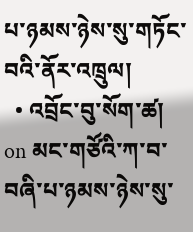པ་ཉམས་ཉེས་སུ་གཏོང་བའི་ནོར་འཁྲུལ།
  • འབྲོང་བུ་སོག་ཚ། on མང་གཙོའི་ཀ་བ་བཞི་པ་ཉམས་ཉེས་སུ་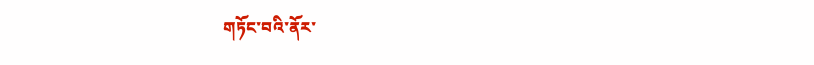གཏོང་བའི་ནོར་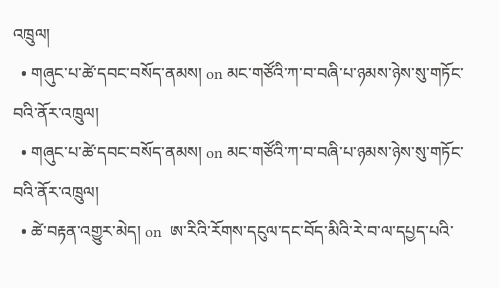འཁྲུལ།
  • གཞུང་པ་ཚེ་དབང་བསོད་ནམས། on མང་གཙོའི་ཀ་བ་བཞི་པ་ཉམས་ཉེས་སུ་གཏོང་བའི་ནོར་འཁྲུལ།
  • གཞུང་པ་ཚེ་དབང་བསོད་ནམས། on མང་གཙོའི་ཀ་བ་བཞི་པ་ཉམས་ཉེས་སུ་གཏོང་བའི་ནོར་འཁྲུལ།
  • ཚེ་བརྟན་འགྱུར་མེད། on  ཨ་རིའི་རོགས་དངུལ་དང་བོད་མིའི་རེ་བ་ལ་དཔྱད་པའི་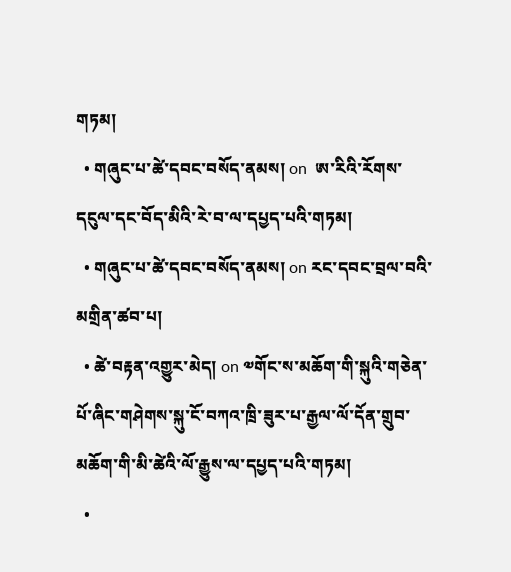གཏམ།
  • གཞུང་པ་ཚེ་དབང་བསོད་ནམས། on  ཨ་རིའི་རོགས་དངུལ་དང་བོད་མིའི་རེ་བ་ལ་དཔྱད་པའི་གཏམ།
  • གཞུང་པ་ཚེ་དབང་བསོད་ནམས། on རང་དབང་བྲལ་བའི་མགྲིན་ཚབ་པ།
  • ཚེ་བརྟན་འགྱུར་མེད། on ༧གོང་ས་མཆོག་གི་སྐུའི་གཅེན་པོ་ཞིང་གཤེགས་སྐུ་ངོ་བཀའ་ཁྲི་ཟུར་པ་རྒྱལ་ལོ་དོན་གྲུབ་མཆོག་གི་མི་ཚེའི་ལོ་རྒྱུས་ལ་དཔྱད་པའི་གཏམ།
  •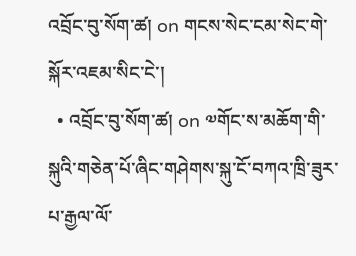འབྲོང་བུ་སོག་ཚ། on གངས་སེང་ངམ་སེང་གེ་སྐོར་འཇམ་སིང་ངེ་།
  • འབྲོང་བུ་སོག་ཚ། on ༧གོང་ས་མཆོག་གི་སྐུའི་གཅེན་པོ་ཞིང་གཤེགས་སྐུ་ངོ་བཀའ་ཁྲི་ཟུར་པ་རྒྱལ་ལོ་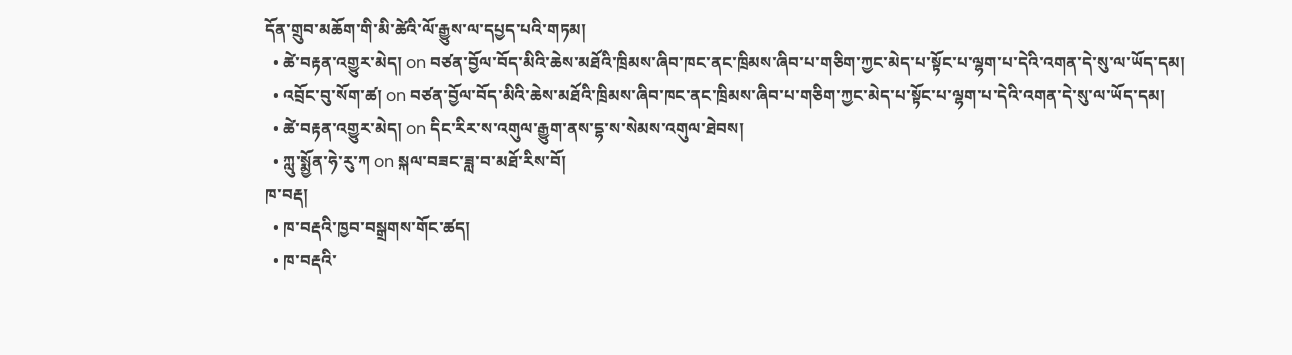དོན་གྲུབ་མཆོག་གི་མི་ཚེའི་ལོ་རྒྱུས་ལ་དཔྱད་པའི་གཏམ།
  • ཚེ་བརྟན་འགྱུར་མེད། on བཙན་བྱོལ་བོད་མིའི་ཆེས་མཐོའི་ཁྲིམས་ཞིབ་ཁང་ནང་ཁྲིམས་ཞིབ་པ་གཅིག་ཀྱང་མེད་པ་སྟོང་པ་ལྷག་པ་དེའི་འགན་དེ་སུ་ལ་ཡོད་དམ།
  • འབྲོང་བུ་སོག་ཚ། on བཙན་བྱོལ་བོད་མིའི་ཆེས་མཐོའི་ཁྲིམས་ཞིབ་ཁང་ནང་ཁྲིམས་ཞིབ་པ་གཅིག་ཀྱང་མེད་པ་སྟོང་པ་ལྷག་པ་དེའི་འགན་དེ་སུ་ལ་ཡོད་དམ།
  • ཚེ་བརྟན་འགྱུར་མེད། on དིང་རིར་ས་འགུལ་རྒྱུག་ནས་དྷ་ས་སེམས་འགུལ་ཐེབས།
  • ཀླུ་སྨྱོན་ཧེ་རུ་ཀ on སྐལ་བཟང་ཟླ་བ་མཐོ་རིས་བོ།
ཁ་བརྡ།
  • ཁ་བརྡའི་ཁྱབ་བསྒྲགས་གོང་ཚད།
  • ཁ་བརྡའི་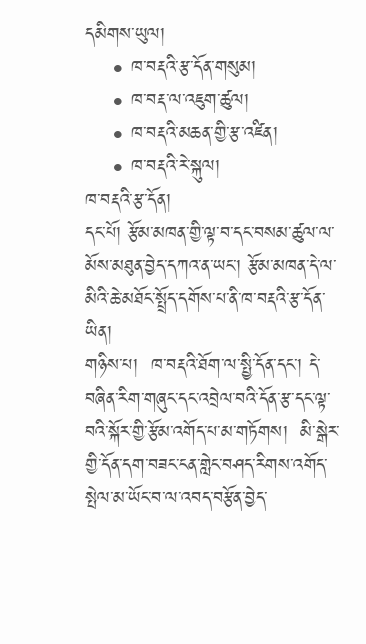དམིགས་ཡུལ།
    • ཁ་བརྡའི་རྩ་དོན་གསུམ།
    • ཁ་བརྡ་ལ་འཇུག་ཚུལ།
    • ཁ་བརྡའི་མཆན་གྱི་རྩ་འཛིན།
    • ཁ་བརྡའི་རེ་སྐུལ།
ཁ་བརྡའི་རྩ་དོན།
དང་པོ། རྩོམ་མཁན་གྱི་ལྟ་བ་དང་བསམ་ཚུལ་ལ་མོས་མཐུན་བྱེད་དཀའ་ན་ཡང་། རྩོམ་མཁན་དེ་ལ་མིའི་ཆེ་མཐོང་སྤྲོད་དགོས་པ་ནི་ཁ་བརྡའི་རྩ་དོན་ཡིན།
གཉིས་པ།  ཁ་བརྡའི་ཐོག་ལ་སྤྱི་དོན་དང་། དེ་བཞིན་རིག་གཞུང་དང་འབྲེལ་བའི་དོན་རྩ་དང་ལྟ་བའི་སྐོར་གྱི་རྩོམ་འགོད་པ་མ་གཏོགས།  མི་སྒེར་གྱི་དོན་དག་བཟང་ངན་གླེང་བཤད་རིགས་འགོད་སྤེལ་མ་ཡོང་བ་ལ་འབད་བརྩོན་བྱེད་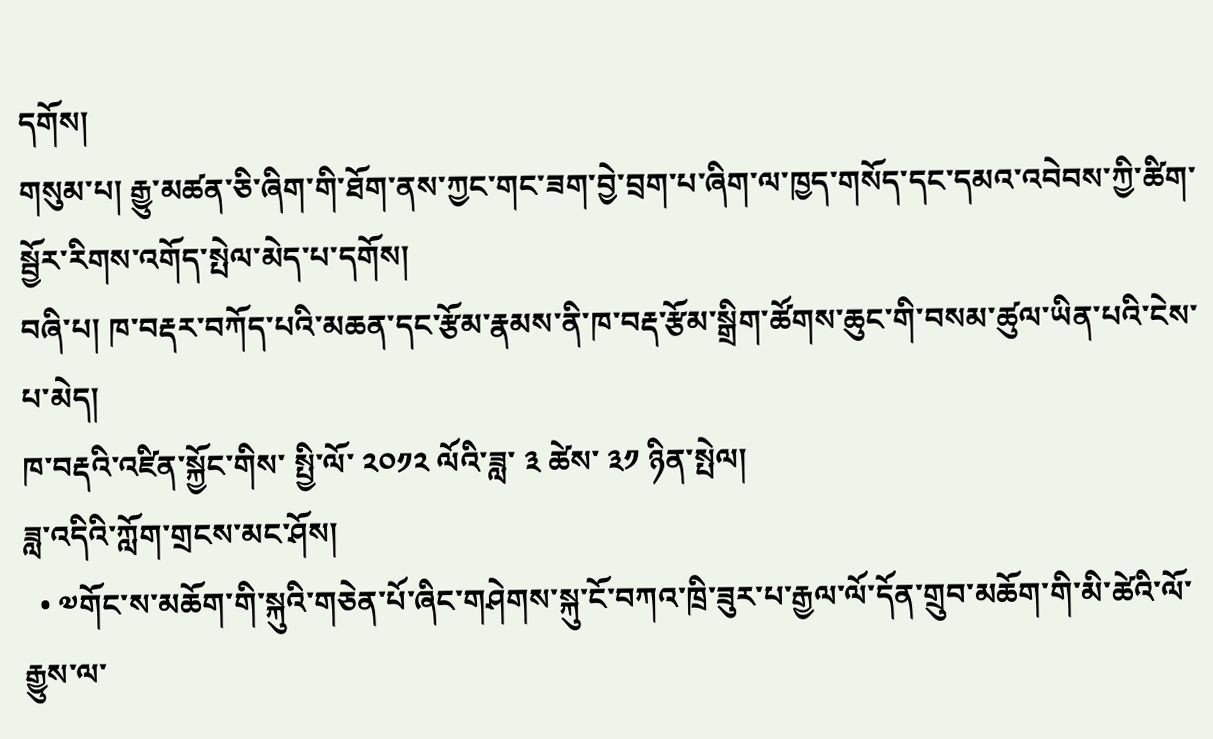དགོས།
གསུམ་པ། རྒྱུ་མཚན་ཅི་ཞིག་གི་ཐོག་ནས་ཀྱང་གང་ཟག་བྱེ་བྲག་པ་ཞིག་ལ་ཁྱད་གསོད་དང་དམའ་འབེབས་ཀྱི་ཚིག་སྦྱོར་རིགས་འགོད་སྤེལ་མེད་པ་དགོས།
བཞི་པ། ཁ་བརྡར་བཀོད་པའི་མཆན་དང་རྩོམ་རྣམས་ནི་ཁ་བརྡ་རྩོམ་སྒྲིག་ཚོགས་ཆུང་གི་བསམ་ཚུལ་ཡིན་པའི་ངེས་པ་མེད།
ཁ་བརྡའི་འཛིན་སྐྱོང་གིས་ སྤྱི་ལོ་ ༢༠༡༢ ལོའི་ཟླ་ ༣ ཚེས་ ༣༡ ཉིན་སྤེལ།
ཟླ་འདིའི་ཀློག་གྲངས་མང་ཤོས།
  • ༧གོང་ས་མཆོག་གི་སྐུའི་གཅེན་པོ་ཞིང་གཤེགས་སྐུ་ངོ་བཀའ་ཁྲི་ཟུར་པ་རྒྱལ་ལོ་དོན་གྲུབ་མཆོག་གི་མི་ཚེའི་ལོ་རྒྱུས་ལ་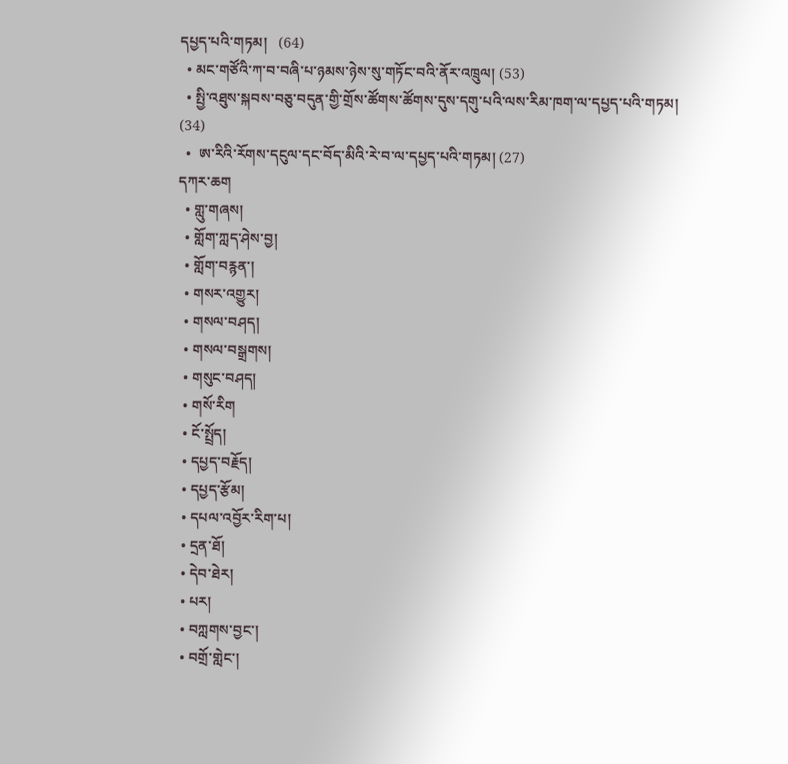དཔྱད་པའི་གཏམ།   (64)
  • མང་གཙོའི་ཀ་བ་བཞི་པ་ཉམས་ཉེས་སུ་གཏོང་བའི་ནོར་འཁྲུལ། (53)
  • སྤྱི་འཐུས་སྐབས་བཅུ་བདུན་གྱི་གྲོས་ཚོགས་ཚོགས་དུས་དགུ་པའི་ལས་རིམ་ཁག་ལ་དཔྱད་པའི་གཏམ།   (34)
  •  ཨ་རིའི་རོགས་དངུལ་དང་བོད་མིའི་རེ་བ་ལ་དཔྱད་པའི་གཏམ། (27)
དཀར་ཆག
  • གླུ་གཞས།
  • གློག་ཀླད་ཤེས་བྱ།
  • གློག་བརྙན་།
  • གསར་འགྱུར།
  • གསལ་བཤད།
  • གསལ་བསྒྲགས།
  • གསུང་བཤད།
  • གསོ་རིག
  • ངོ་སྤྲོད།
  • དཔྱད་བརྗོད།
  • དཔྱད་རྩོམ།
  • དཔལ་འབྱོར་རིག་པ།
  • དྲན་ཐོ།
  • དེབ་ཐེར།
  • པར།
  • བཀླགས་བྱང་།
  • བགྲོ་གླེང་།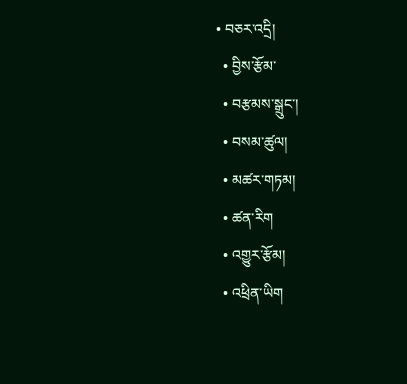• བཅར་འདྲི།
  • བྱིས་རྩོམ་
  • བརྩམས་སྒྲུང་།
  • བསམ་ཚུལ།
  • མཚར་གཏམ།
  • ཚན་རིག
  • འགྱུར་རྩོམ།
  • འཕྲིན་ཡིག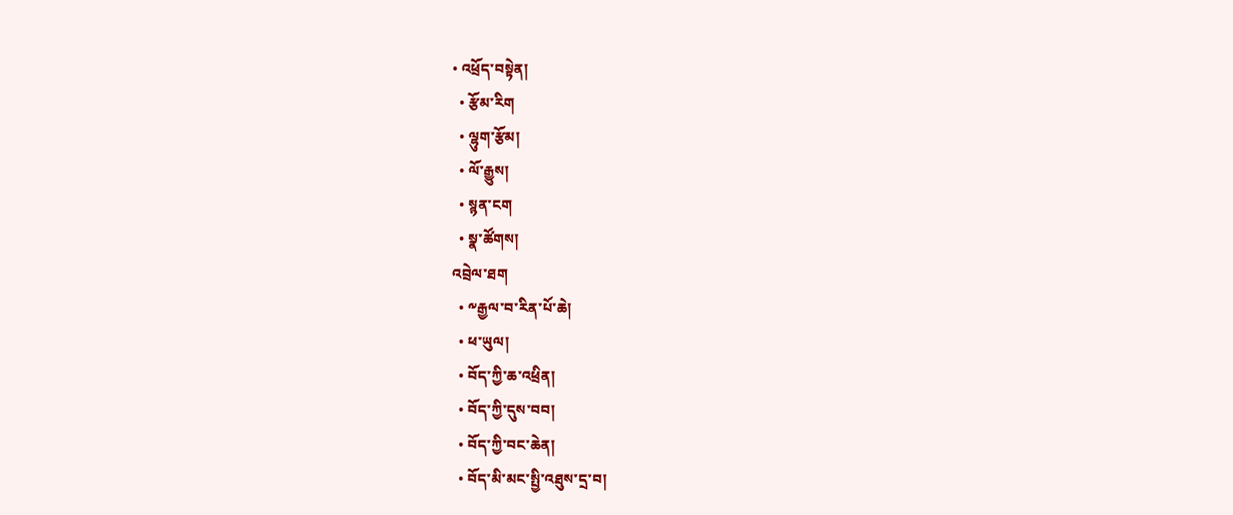• འཕྲོད་བསྟེན།
  • རྩོམ་རིག
  • ལྷུག་རྩོམ།
  • ལོ་རྒྱུས།
  • སྙན་ངག
  • སྣ་ཚོགས།
འབྲེལ་ཐག
  • ༸རྒྱལ་བ་རིན་པོ་ཆེ།
  • ཕ་ཡུལ།
  • བོད་ཀྱི་ཆ་འཕྲིན།
  • བོད་ཀྱི་དུས་བབ།
  • བོད་ཀྱི་བང་ཆེན།
  • བོད་མི་མང་སྤྱི་འཐུས་དྲ་བ།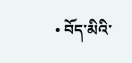• བོད་མིའི་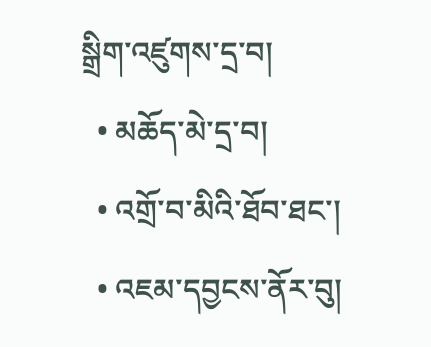སྒྲིག་འཛུགས་དྲ་བ།
  • མཆོད་མེ་དྲ་བ།
  • འགྲོ་བ་མིའི་ཐོབ་ཐང་།
  • འཇམ་དབྱངས་ནོར་བུ།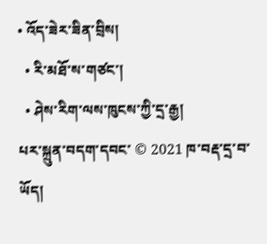• འོད་ཟེར་ཟིན་བྲིས།
  • རི་མཐོ་ས་གཙང་།
  • ཤེས་རིག་ལས་ཁུངས་ཀྱི་དྲ་རྒྱ།
པར་སྐྲུན་བདག་དབང་ © 2021 ཁ་བརྡ་དྲ་བ་ཡོད།